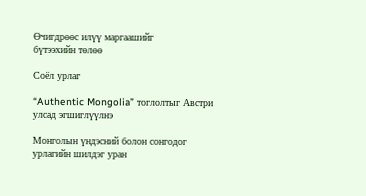Өчигдрөөс илүү маргаашийг
бүтээхийн төлөө

Соёл урлаг

“Authentic Mongolia” тоглолтыг Австри улсад эгшиглүүлнэ

Монголын үндэсний болон сонгодог урлагийн шилдэг уран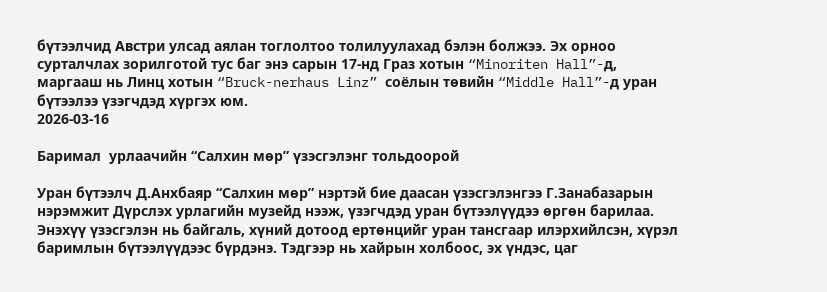бүтээлчид Австри улсад аялан тоглолтоо толилуулахад бэлэн болжээ. Эх орноо сурталчлах зорилготой тус баг энэ сарын 17-нд Граз хотын “Minoriten Hall”-д, маргааш нь Линц хотын “Bruck-nerhaus Linz” соёлын төвийн “Middle Hall”-д уран бүтээлээ үзэгчдэд хүргэх юм.
2026-03-16

Баримал  урлаачийн “Салхин мөр” үзэсгэлэнг тольдоорой

Уран бүтээлч Д.Анхбаяр “Салхин мөр” нэртэй бие даасан үзэсгэлэнгээ Г.Занабазарын нэрэмжит Дүрслэх урлагийн музейд нээж, үзэгчдэд уран бүтээлүүдээ өргөн барилаа. Энэхүү үзэсгэлэн нь байгаль, хүний дотоод ертөнцийг уран тансгаар илэрхийлсэн, хүрэл баримлын бүтээлүүдээс бүрдэнэ. Тэдгээр нь хайрын холбоос, эх үндэс, цаг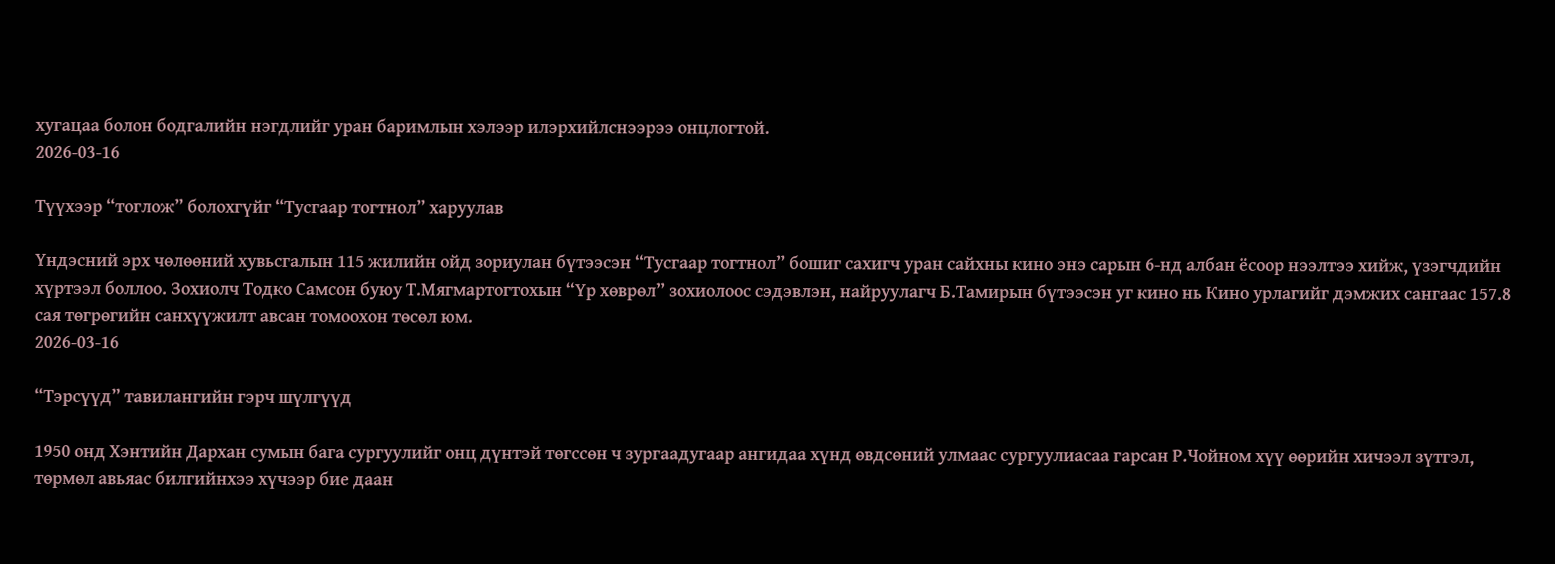хугацаа болон бодгалийн нэгдлийг уран баримлын хэлээр илэрхийлснээрээ онцлогтой.
2026-03-16

Түүхээр “тоглож” болохгүйг “Тусгаар тогтнол” харуулав

Үндэсний эрх чөлөөний хувьсгалын 115 жилийн ойд зориулан бүтээсэн “Тусгаар тогтнол” бошиг сахигч уран сайхны кино энэ сарын 6-нд албан ёсоор нээлтээ хийж, үзэгчдийн хүртээл боллоо. Зохиолч Тодко Самсон буюу Т.Мягмартогтохын “Үр хөврөл” зохиолоос сэдэвлэн, найруулагч Б.Тамирын бүтээсэн уг кино нь Кино урлагийг дэмжих сангаас 157.8 сая төгрөгийн санхүүжилт авсан томоохон төсөл юм.
2026-03-16

“Тэрсүүд” тавилангийн гэрч шүлгүүд

1950 онд Хэнтийн Дархан сумын бага сургуулийг онц дүнтэй төгссөн ч зургаадугаар ангидаа хүнд өвдсөний улмаас сургуулиасаа гарсан Р.Чойном хүү өөрийн хичээл зүтгэл, төрмөл авьяас билгийнхээ хүчээр бие даан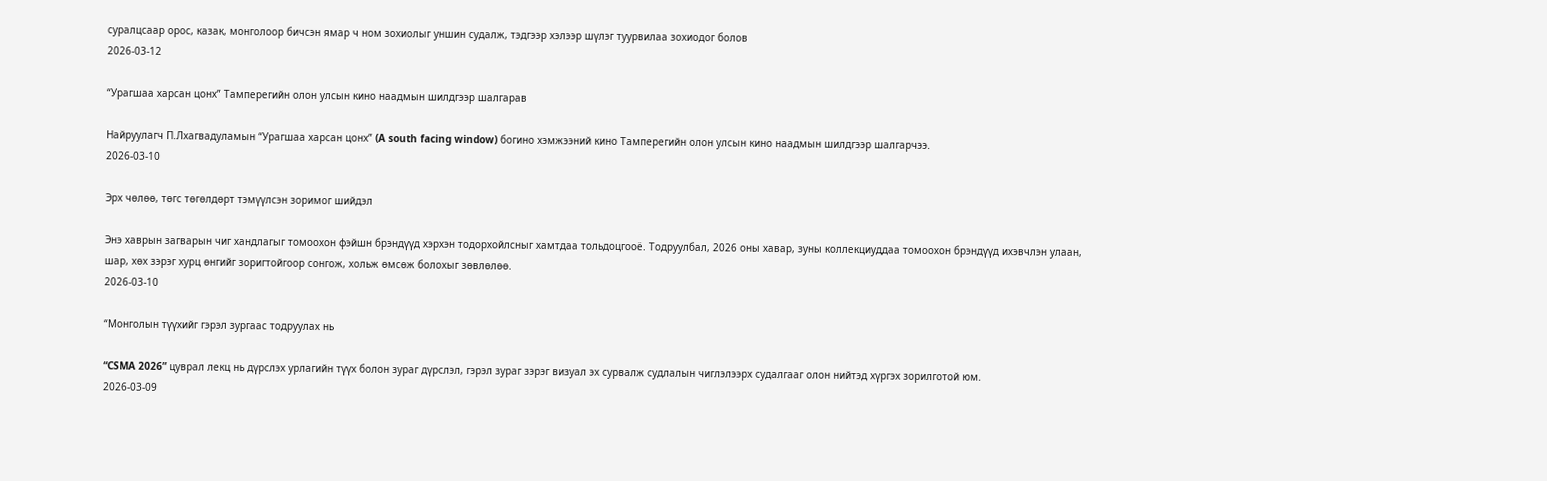суралцсаар орос, казак, монголоор бичсэн ямар ч ном зохиолыг уншин судалж, тэдгээр хэлээр шүлэг туурвилаа зохиодог болов
2026-03-12

“Урагшаа харсан цонх” Тамперегийн олон улсын кино наадмын шилдгээр шалгарав

Найруулагч П.Лхагвадуламын “Урагшаа харсан цонх” (A south facing window) богино хэмжээний кино Тамперегийн олон улсын кино наадмын шилдгээр шалгарчээ.
2026-03-10

Эрх чөлөө, төгс төгөлдөрт тэмүүлсэн зоримог шийдэл

Энэ хаврын загварын чиг хандлагыг томоохон фэйшн брэндүүд хэрхэн тодорхойлсныг хамтдаа тольдоцгооё. Тодруулбал, 2026 оны хавар, зуны коллекциуддаа томоохон брэндүүд ихэвчлэн улаан, шар, хөх зэрэг хурц өнгийг зоригтойгоор сонгож, хольж өмсөж болохыг зөвлөлөө.
2026-03-10

“Монголын түүхийг гэрэл зургаас тодруулах нь

“CSMA 2026” цуврал лекц нь дүрслэх урлагийн түүх болон зураг дүрслэл, гэрэл зураг зэрэг визуал эх сурвалж судлалын чиглэлээрх судалгааг олон нийтэд хүргэх зорилготой юм.
2026-03-09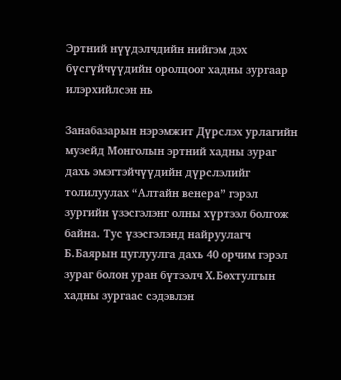Эртний нүүдэлчдийн нийгэм дэх бүсгүйчүүдийн оролцоог хадны зургаар илэрхийлсэн нь

Занабазарын нэрэмжит Дүрслэх урлагийн музейд Монголын эртний хадны зураг дахь эмэгтэйчүүдийн дүрслэлийг толилуулах “Алтайн венера” гэрэл зургийн үзэсгэлэнг олны хүртээл болгож байна. Тус үзэсгэлэнд найруулагч Б.Баярын цуглуулга дахь 40 орчим гэрэл зураг болон уран бүтээлч Х.Бөхтулгын хадны зургаас сэдэвлэн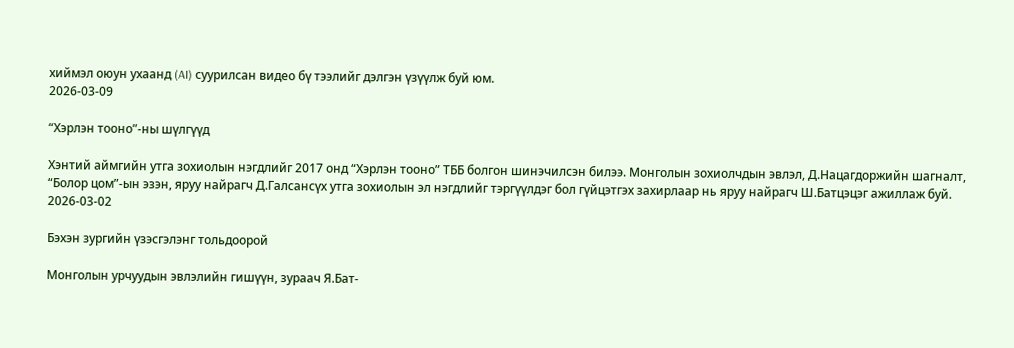хиймэл оюун ухаанд (AI) суурилсан видео бү тээлийг дэлгэн үзүүлж буй юм.
2026-03-09

“Хэрлэн тооно”-ны шүлгүүд

Хэнтий аймгийн утга зохиолын нэгдлийг 2017 онд “Хэрлэн тооно” ТББ болгон шинэчилсэн билээ. Монголын зохиолчдын эвлэл, Д.Нацагдоржийн шагналт, “Болор цом”-ын эзэн, яруу найрагч Д.Галсансүх утга зохиолын эл нэгдлийг тэргүүлдэг бол гүйцэтгэх захирлаар нь яруу найрагч Ш.Батцэцэг ажиллаж буй.
2026-03-02

Бэхэн зургийн үзэсгэлэнг тольдоорой

Монголын урчуудын эвлэлийн гишүүн, зураач Я.Бат-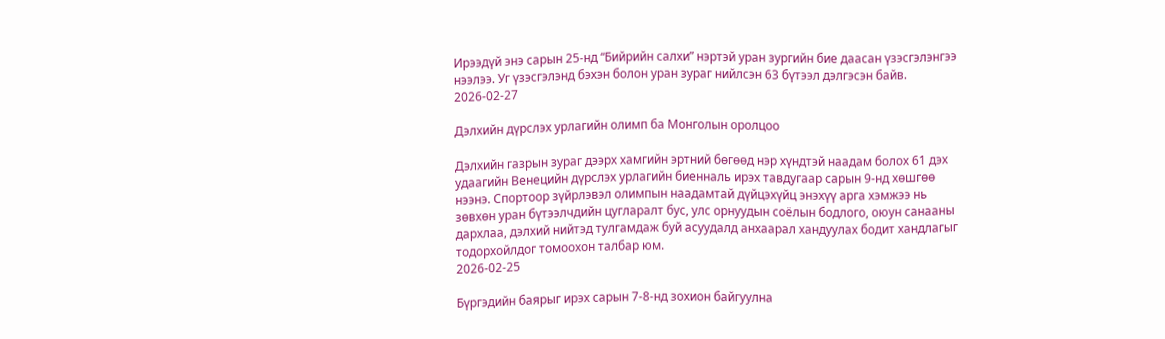Ирээдүй энэ сарын 25-нд “Бийрийн салхи” нэртэй уран зургийн бие даасан үзэсгэлэнгээ нээлээ. Уг үзэсгэлэнд бэхэн болон уран зураг нийлсэн 63 бүтээл дэлгэсэн байв.
2026-02-27

Дэлхийн дүрслэх урлагийн олимп ба Монголын оролцоо

Дэлхийн газрын зураг дээрх хамгийн эртний бөгөөд нэр хүндтэй наадам болох 61 дэх удаагийн Венецийн дүрслэх урлагийн биенналь ирэх тавдугаар сарын 9-нд хөшгөө нээнэ. Спортоор зүйрлэвэл олимпын наадамтай дүйцэхүйц энэхүү арга хэмжээ нь зөвхөн уран бүтээлчдийн цугларалт бус, улс орнуудын соёлын бодлого, оюун санааны дархлаа, дэлхий нийтэд тулгамдаж буй асуудалд анхаарал хандуулах бодит хандлагыг тодорхойлдог томоохон талбар юм.
2026-02-25

Бүргэдийн баярыг ирэх сарын 7-8-нд зохион байгуулна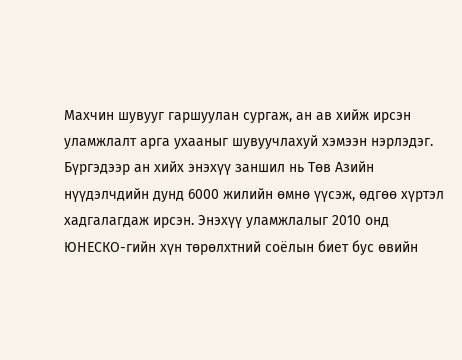Махчин шувууг гаршуулан сургаж, ан ав хийж ирсэн уламжлалт арга ухааныг шувуучлахуй хэмээн нэрлэдэг. Бүргэдээр ан хийх энэхүү заншил нь Төв Азийн нүүдэлчдийн дунд 6000 жилийн өмнө үүсэж, өдгөө хүртэл хадгалагдаж ирсэн. Энэхүү уламжлалыг 2010 онд ЮНЕСКО-гийн хүн төрөлхтний соёлын биет бус өвийн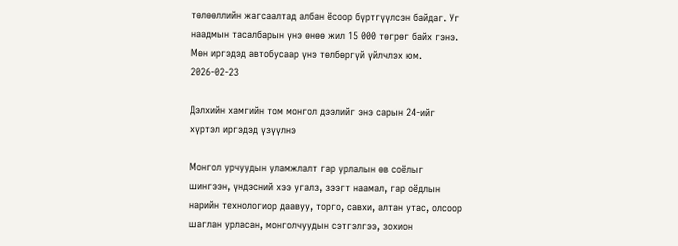төлөөллийн жагсаалтад албан ёсоор бүртгүүлсэн байдаг. Уг наадмын тасалбарын үнэ өнөө жил 15 000 төгрөг байх гэнэ. Мөн иргэдэд автобусаар үнэ төлбөргүй үйлчлэх юм.
2026-02-23

Дэлхийн хамгийн том монгол дээлийг энэ сарын 24-ийг хүртэл иргэдэд үзүүлнэ

Монгол урчуудын уламжлалт гар урлалын өв соёлыг шингээн, үндэсний хээ угалз, зээгт наамал, гар оёдлын нарийн технологиор даавуу, торго, савхи, алтан утас, олсоор шаглан урласан, монголчуудын сэтгэлгээ, зохион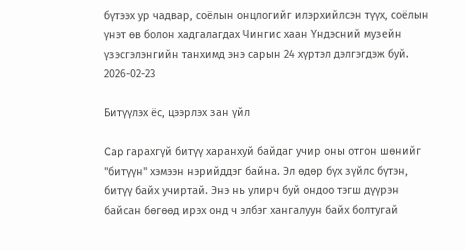бүтээх ур чадвар, соёлын онцлогийг илэрхийлсэн түүх, соёлын үнэт өв болон хадгалагдах Чингис хаан Үндэсний музейн үзэсгэлэнгийн танхимд энэ сарын 24 хүртэл дэлгэгдэж буй.
2026-02-23

Битүүлэх ёс, цээрлэх зан үйл

Cap гарахгүй битүү харанхуй байдаг учир оны отгон шөнийг "битүүн" хэмээн нэрийддэг байна. Эл өдөр бүх зүйлс бүтэн, битүү байх учиртай. Энэ нь улирч буй ондоо тэгш дүүрэн байсан бөгөөд ирэх онд ч элбэг хангалуун байх болтугай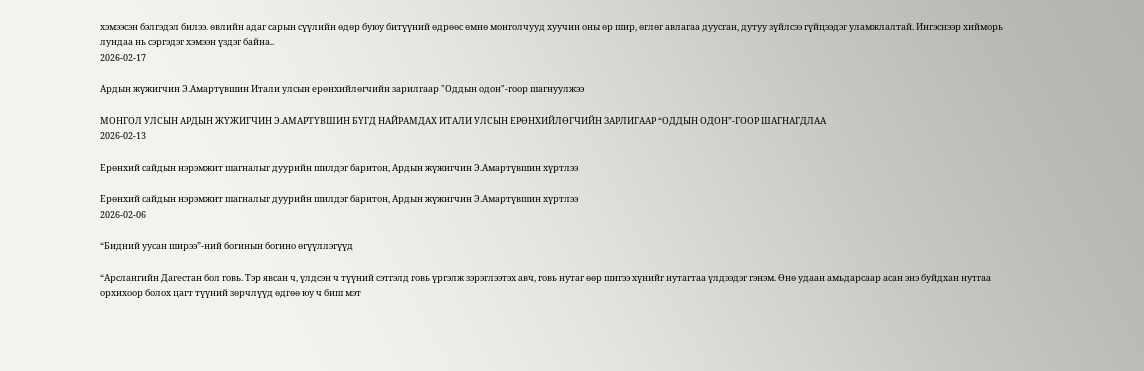хэмээсэн бэлгэдэл билээ. өвлийн адаг сарын сүүлийн өдөр буюу битүүний өдрөөс өмнө монголчууд хуучин оны өр шир, өглөг авлагаа дуусган, дутуу зүйлсээ гүйцээдэг уламжлалтай. Ингэснээр хийморь лундаа нь сэргэдэг хэмээн үздэг байна..
2026-02-17

Ардын жүжигчин Э.Амартүвшин Итали улсын ерөнхийлөгчийн зарилгаар "Оддын одон"-гоор шагнуулжээ

МОНГОЛ УЛСЫН АРДЫН ЖҮЖИГЧИН Э.АМАРТҮВШИН БҮГД НАЙРАМДАХ ИТАЛИ УЛСЫН ЕРӨНХИЙЛӨГЧИЙН ЗАРЛИГААР “ОДДЫН ОДОН”-ГООР ШАГНАГДЛАА
2026-02-13

Ерөнхий сайдын нэрэмжит шагналыг дуурийн шилдэг баритон, Ардын жүжигчин Э.Амартүвшин хүртлээ

Ерөнхий сайдын нэрэмжит шагналыг дуурийн шилдэг баритон, Ардын жүжигчин Э.Амартүвшин хүртлээ
2026-02-06

“Бидний уусан ширээ”-ний богинын богино өгүүллэгүүд

“Арслангийн Дагестан бол говь. Тэр явсан ч, үлдсэн ч түүний сэтгэлд говь үргэлж зэрэглээтэх авч, говь нутаг өөр шигээ хүнийг нутагтаа үлдээдэг гэнэм. Өнө удаан амьдарсаар асан энэ буйдхан нутгаа орхихоор болох цагт түүний зөрчлүүд өдгөө юу ч биш мэт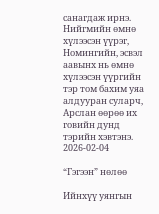санагдаж ирнэ. Нийгмийн өмнө хүлээсэн үүрэг, Номингийн, эсвэл аавынх нь өмнө хүлээсэн үүргийн тэр том бахим уяа алдууран суларч, Арслан өөрөө их говийн дунд тэрийн хэвтэнэ.
2026-02-04

“Гэгээн” нөлөө

Ийнхүү уянгын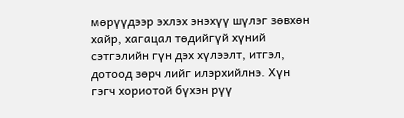мөрүүдээр эхлэх энэхүү шүлэг зөвхөн хайр, хагацал төдийгүй хүний сэтгэлийн гүн дэх хүлээлт, итгэл, дотоод зөрч лийг илэрхийлнэ. Хүн гэгч хориотой бүхэн рүү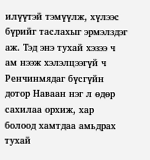илүүтэй тэмүүлж, хүлээс бүрийг таслахыг эрмэлздэг аж. Тэд энэ тухай хэзээ ч ам нээж хэлэлцээгүй ч Ренчинмядаг бүсгүйн дотор Наваан нэг л өдөр сахилаа орхиж, хар болоод хамтдаа амьдрах тухай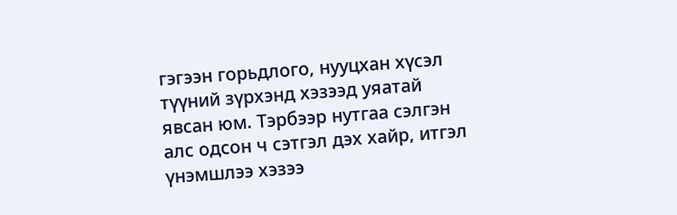гэгээн горьдлого, нууцхан хүсэл түүний зүрхэнд хэзээд уяатай явсан юм. Тэрбээр нутгаа сэлгэн алс одсон ч сэтгэл дэх хайр, итгэл үнэмшлээ хэзээ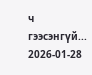ч гээсэнгүй...
2026-01-28